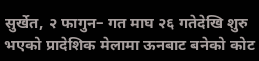सुर्खेत, २ फागुन– गत माघ २६ गतेदेखि शुरु भएको प्रादेशिक मेलामा ऊनबाट बनेको कोट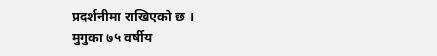प्रदर्शनीमा राखिएको छ ।
मुगुका ७५ वर्षीय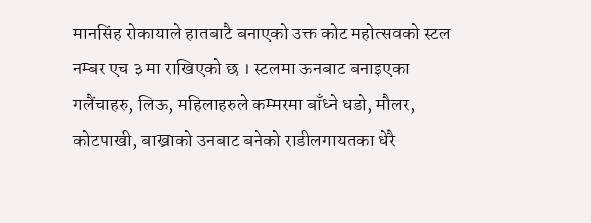मानसिंह रोकायाले हातबाटै बनाएको उक्त कोट महोत्सवको स्टल नम्बर एच ३ मा राखिएको छ । स्टलमा ऊनबाट बनाइएका गलैंचाहरु, लिऊ, महिलाहरुले कम्मरमा बाँध्ने धडो, मौलर, कोटपाखी, बाख्राको उनबाट बनेको राडीलगायतका धेरै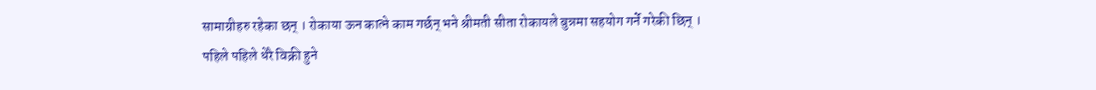सामाग्रीहरु रहेका छन् । रोकाया ऊन कात्ने काम गर्छन् भने श्रीमती सीता रोकायले बुन्नमा सहयोग गर्ने गरेकी छिन् ।
पहिले पहिले धेरै विक्री हुने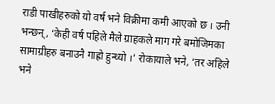राडी पाखीहरुको यो वर्ष भने विक्रीमा कमी आएको छ । उनी भन्छन्, ‘केही वर्ष पहिले मैले ग्राहकले माग गरे बमोजिमका सामाग्रीहरु बनाउनै गाह्रो हुन्थ्यो ।’ रोकायाले भने, ‘तर अहिले भने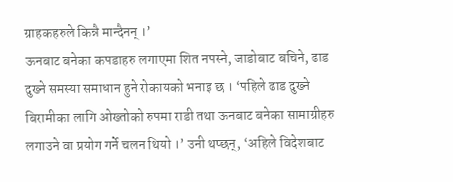ग्राहकहरुले किन्नै मान्दैनन् ।’
ऊनबाट बनेका कपडाहरु लगाएमा शित नपस्ने, जाडोबाट बचिने, ढाड दुख्ने समस्या समाधान हुने रोकायको भनाइ छ । ‘पहिले ढाड दुख्ने बिरामीका लागि ओख्तोको रुपमा राडी तथा ऊनबाट बनेका सामाग्रीहरु लगाउने वा प्रयोग गर्ने चलन थियो ।’ उनी थप्छन्, ‘अहिले विदेशबाट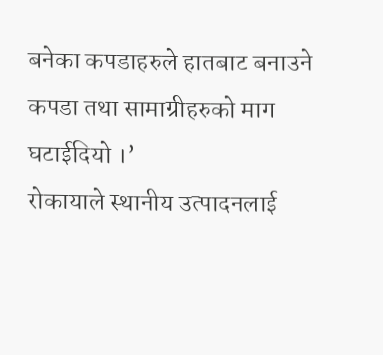बनेका कपडाहरुले हातबाट बनाउने कपडा तथा सामाग्रीहरुको माग घटाईदियो ।’
रोकायाले स्थानीय उत्पादनलाई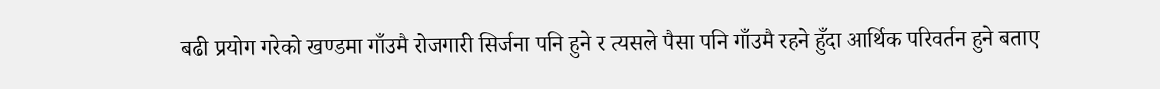बढी प्रयोग गरेको खण्डमा गाँउमै रोजगारी सिर्जना पनि हुने र त्यसले पैसा पनि गाँउमै रहने हुँदा आर्थिक परिवर्तन हुने बताए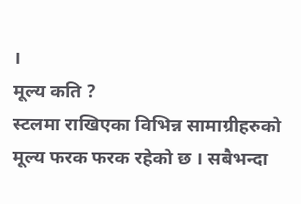।
मूल्य कति ?
स्टलमा राखिएका विभिन्न सामाग्रीहरुको मूल्य फरक फरक रहेको छ । सबैभन्दा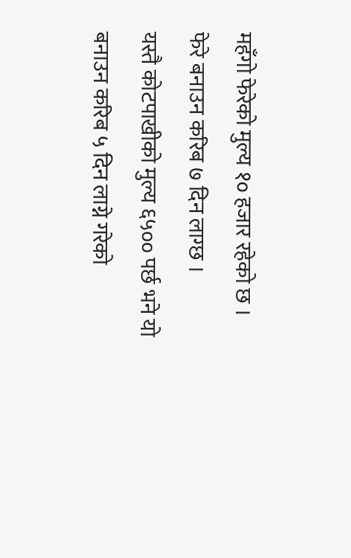महँगो फेरेको मुल्य १० हजार रहेको छ । फेरे बनाउन करिब ७ दिन लाग्छ ।
यस्तै कोटपाखीको मुल्य ६५०० पर्छ भने यो बनाउन करिब ५ दिन लाग्ने गरेको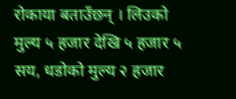रोकाया बताउँछन् । लिउको मुल्य ५ हजार देखि ५ हजार ५ सय, धडोको मुल्य २ हजार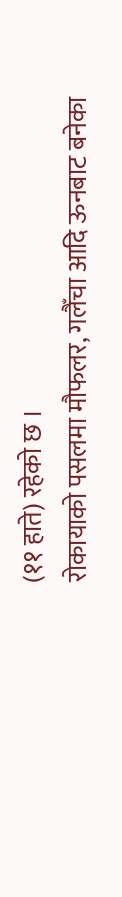(११ हाते) रहेको छ ।
रोकायाको पसलमा मौफलर, गलैँचा आदि ऊनबाट बनेका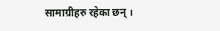सामाग्रीहरु रहेका छन् ।